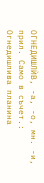ОГНЕДИШЛЍВ, -а, -о, мн. -и, прил. Само в съчет.: Огнедишлива планина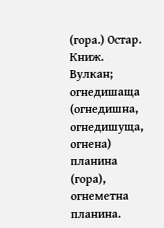(гора.) Остар. Книж. Вулкан; огнедишаща (огнедишна, огнедишуща, огнена) планина (гора), огнеметна планина.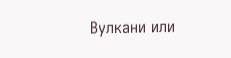Вулкани или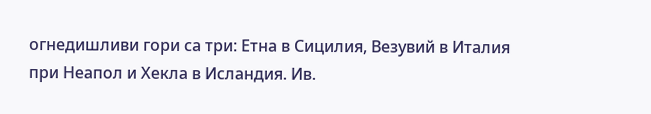огнедишливи гори са три: Етна в Сицилия, Везувий в Италия при Неапол и Хекла в Исландия. Ив.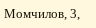Момчилов, 3,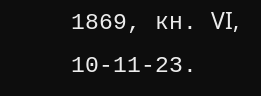1869, кн. VI, 10-11-23.